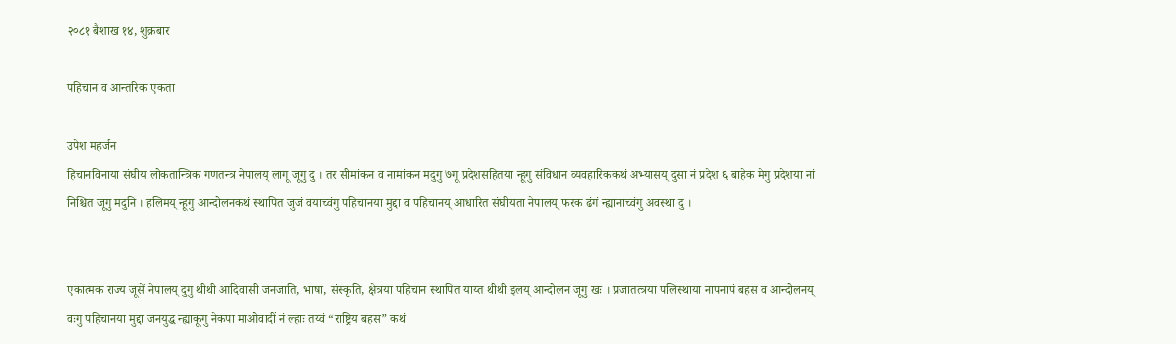२०८१ बैशाख १४, शुक्रबार

पहिचान व आन्तरिक एकता

उपेश महर्जन
हिचानविनाया संघीय लोकतान्त्रिक गणतन्त्र नेपालय् लागू जूगु दु । तर सीमांकन व नामांकन मदुगु ७गू प्रदेशसहितया न्हूगु संविधान व्यवहारिककथं अभ्यासय् दुसा नं प्रदेश ६ बाहेक मेगु प्रदेशया नां निश्चित जूगु मदुनि । हलिमय् न्हूगु आन्दोलनकथं स्थापित जुजं वयाच्वंगु पहिचानया मुद्दा व पहिचानय् आधारित संघीयता नेपालय् फरक ढंगं न्ह्यानाच्वंगु अवस्था दु ।


एकात्मक राज्य जूसें नेपालय् दुगु थीथी आदिवासी जनजाति, भाषा, संस्कृति, क्षेत्रया पहिचान स्थापित याय्त थीथी इलय् आन्दोलन जूगु खः । प्रजातत्त्रया पलिस्थाया नापनापं बहस व आन्दोलनय् वःगु पहिचानया मुद्दा जनयुद्ध न्ह्याकूगु नेकपा माओवादीं नं ल्हाः तय्वं “राष्ट्रिय बहस” कथं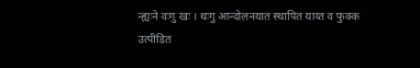न्ह्यःने वःगु खः । थःगु आन्दोलनयात स्थापित याय्त व फुक्क उत्पीडित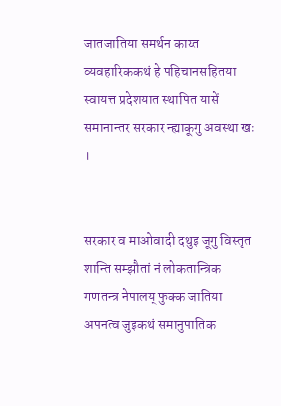जातजातिया समर्थन काय्त व्यवहारिककथं हे पहिचानसहितया स्वायत्त प्रदेशयात स्थापित यासें समानान्तर सरकार न्ह्याकूगु अवस्था खः ।


सरकार व माओवादी दथुइ जूगु विस्तृत शान्ति सम्झौतां नं लोकतान्त्रिक गणतन्त्र नेपालय् फुक्क जातिया अपनत्व जुइकथं समानुपातिक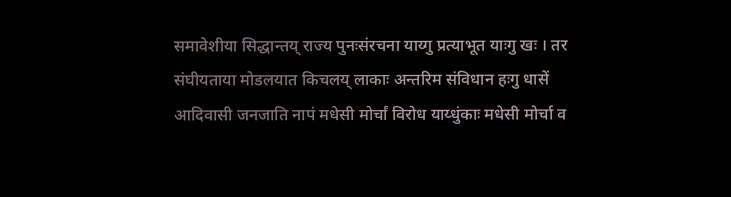समावेशीया सिद्धान्तय् राज्य पुनःसंरचना याय्गु प्रत्याभूत याःगु खः । तर संघीयताया मोडलयात किचलय् लाकाः अन्तरिम संविधान हःगु धासें आदिवासी जनजाति नापं मधेसी मोर्चां विरोध याय्धुंकाः मधेसी मोर्चा व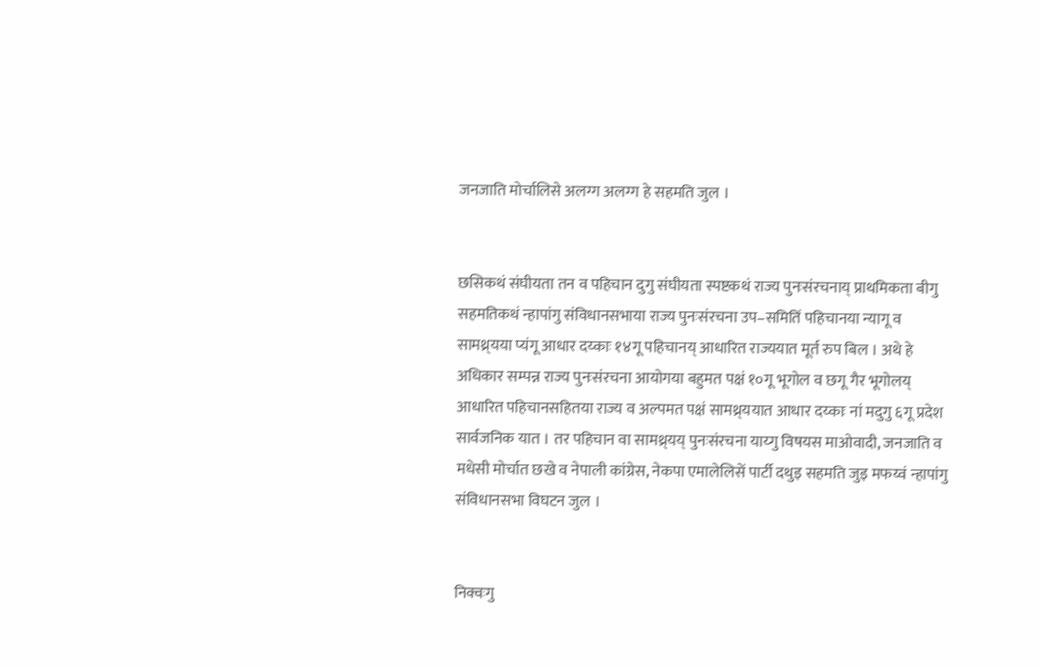जनजाति मोर्चालिसे अलग्ग अलग्ग हे सहमति जुल ।


छसिकथं संघीयता तन व पहिचान दुगु संघीयता स्पष्टकथं राज्य पुनःसंरचनाय् प्राथमिकता बीगु सहमतिकथं न्हापांगु संविधानसभाया राज्य पुनःसंरचना उप–समितिं पहिचानया न्यागू व सामथ्र्यया प्यंगू आधार दय्काः १४गू पहिचानय् आधारित राज्ययात मूर्त रुप बिल । अथे हे अधिकार सम्पन्न राज्य पुनःसंरचना आयोगया बहुमत पक्षं १०गू भूगोल व छगू गैर भूगोलय् आधारित पहिचानसहितया राज्य व अल्पमत पक्षं सामथ्र्ययात आधार दय्काः नां मदुगु ६गू प्रदेश सार्वजनिक यात । तर पहिचान वा सामथ्र्यय् पुनःसंरचना याय्गु विषयस माओवादी, जनजाति व मधेसी मोर्चात छखे व नेपाली कांग्रेस, नेकपा एमालेलिसें पार्टी दथुइ सहमति जुइ मफय्वं न्हापांगु संविधानसभा विघटन जुल ।


निक्वःगु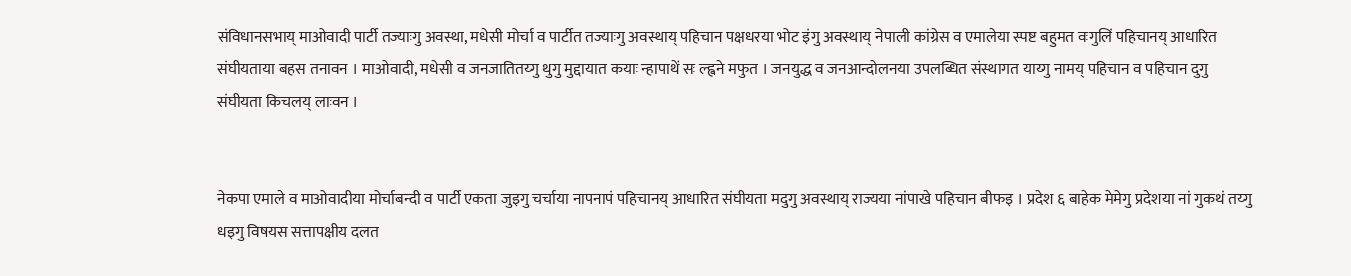संविधानसभाय् माओवादी पार्टी तज्याःगु अवस्था, मधेसी मोर्चा व पार्टीत तज्याःगु अवस्थाय् पहिचान पक्षधरया भोट इंगु अवस्थाय् नेपाली कांग्रेस व एमालेया स्पष्ट बहुमत वःगुलिं पहिचानय् आधारित संघीयताया बहस तनावन । माओवादी, मधेसी व जनजातितय्गु थुगु मुद्दायात कयाः न्हापाथें सः ल्ह्वने मफुत । जनयुद्ध व जनआन्दोलनया उपलब्धित संस्थागत याय्गु नामय् पहिचान व पहिचान दुगु संघीयता किचलय् लाःवन ।


नेकपा एमाले व माओवादीया मोर्चाबन्दी व पार्टी एकता जुइगु चर्चाया नापनापं पहिचानय् आधारित संघीयता मदुगु अवस्थाय् राज्यया नांपाखे पहिचान बीफइ । प्रदेश ६ बाहेक मेमेगु प्रदेशया नां गुकथं तय्गु धइगु विषयस सत्तापक्षीय दलत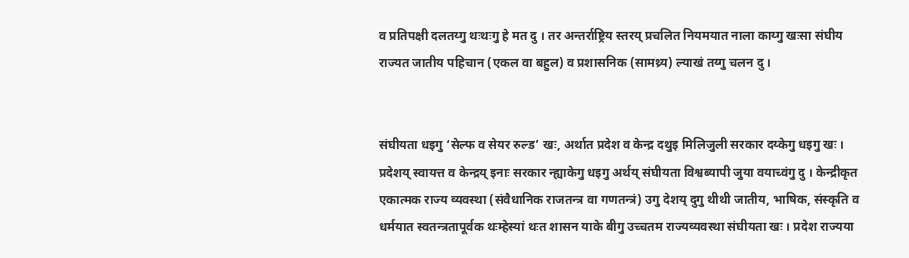व प्रतिपक्षी दलतय्गु थःथःगु हे मत दु । तर अन्तर्राष्ट्रिय स्तरय् प्रचलित नियमयात नाला काय्गु खःसा संघीय राज्यत जातीय पहिचान (एकल वा बहुल) व प्रशासनिक (सामथ्र्य) ल्याखं तय्गु चलन दु ।


संघीयता धइगु ‘सेल्फ व सेयर रुल्ड’ खः, अर्थात प्रदेश व केन्द्र दथुइ मिलिजुली सरकार दय्केगु धइगु खः । प्रदेशय् स्वायत्त व केन्द्रय् इनाः सरकार न्ह्याकेगु धइगु अर्थय् संघीयता विश्वब्यापी जुया वयाच्वंगु दु । केन्द्रीकृत एकात्मक राज्य व्यवस्था (संवैधानिक राजतन्त्र वा गणतन्त्रं) उगु देशय् दुगु थीथी जातीय, भाषिक, संस्कृति व धर्मयात स्वतन्त्रतापूर्वक थःम्हेस्यां थःत शासन याके बीगु उच्चतम राज्यव्यवस्था संघीयता खः । प्रदेश राज्यया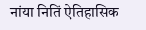नांया नितिं ऐतिहासिक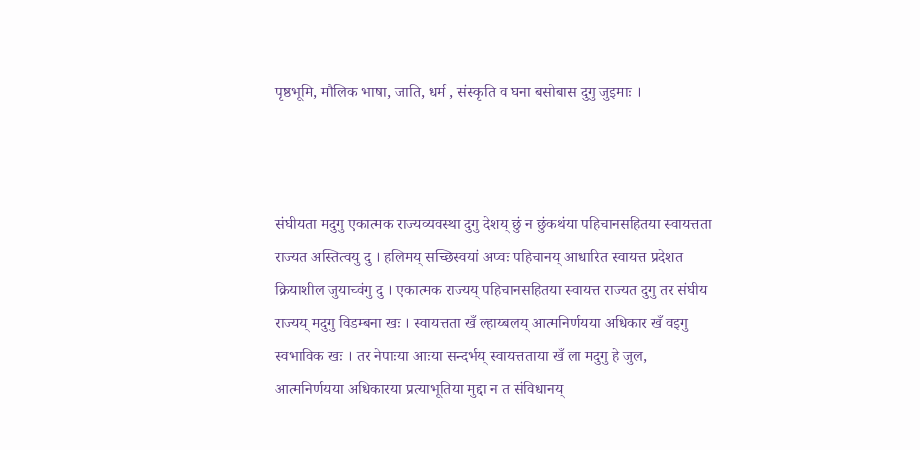पृष्ठभूमि, मौलिक भाषा, जाति, धर्म , संस्कृति व घना बसोबास दुगु जुइमाः ।



संघीयता मदुगु एकात्मक राज्यव्यवस्था दुगु देशय् छुं न छुंकथंया पहिचानसहितया स्वायत्तता राज्यत अस्तित्वयु दु । हलिमय् सच्छिस्वयां अप्वः पहिचानय् आधारित स्वायत्त प्रदेशत क्रियाशील जुयाच्वंगु दु । एकात्मक राज्यय् पहिचानसहितया स्वायत्त राज्यत दुगु तर संघीय राज्यय् मदुगु विडम्बना खः । स्वायत्तता खँ ल्हाय्बलय् आत्मनिर्णयया अधिकार खँ वइगु स्वभाविक खः । तर नेपाःया आःया सन्दर्भय् स्वायत्तताया खँ ला मदुगु हे जुल, आत्मनिर्णयया अधिकारया प्रत्याभूतिया मुद्दा न त संविधानय्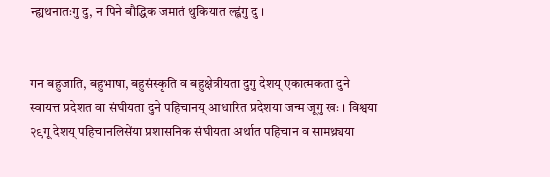न्ह्यथनातःगु दु, न पिने बौद्धिक जमातं थुकियात ल्ह्वंगु दु ।


गन बहुजाति, बहुभाषा, बहुसंस्कृति व बहुक्षेत्रीयता दुगु देशय् एकात्मकता दुने स्वायत्त प्रदेशत वा संघीयता दुने पहिचानय् आधारित प्रदेशया जन्म जूगु खः । विश्वया २९गू देशय् पहिचानलिसेंया प्रशासनिक संघीयता अर्थात पहिचान व सामथ्र्यया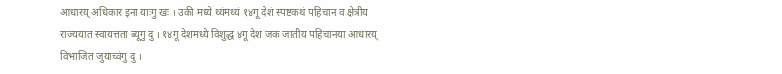आधारय् अधिकार इना याःगु खः । उकी मध्ये थ्यंमथ्यं १४गू देशं स्पष्टकथं पहिचान व क्षेत्रीय राज्ययात स्वायत्तता ब्यूगु दु । १४गू देशमध्ये विशुद्ध ४गू देश जक जातीय पहिचानया आधारय् विभाजित जुयाच्वंगु दु ।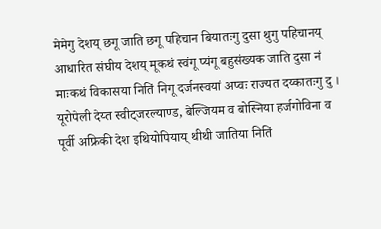मेमेगु देशय् छगू जाति छगू पहिचान बियातःगु दुसा थुगु पहिचानय् आधारित संघीय देशय् मूकथं स्वंगू प्यंगू बहुसंख्यक जाति दुसा नं माःकथं विकासया नितिं निगू दर्जनस्वयां अप्वः राज्यत दय्कातःगु दु । यूरोपेली देय्त स्वीट्जरल्याण्ड, बेल्जियम व बोस्निया हर्जगोविना व पूर्वी अफ्रिकी देश इथियोपियाय् थीथी जातिया नितिं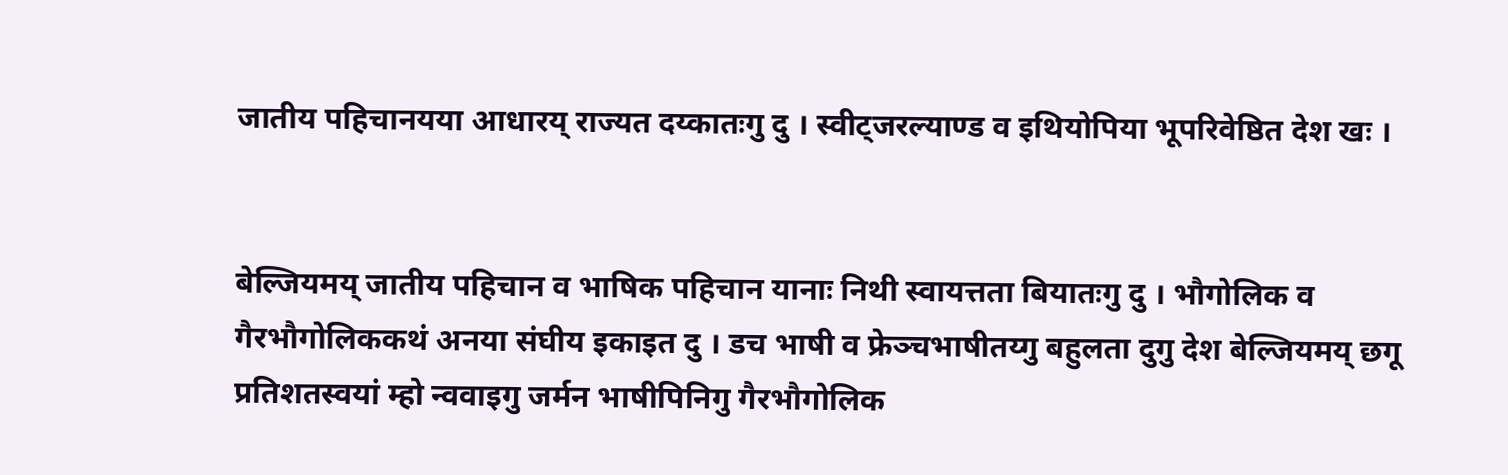जातीय पहिचानयया आधारय् राज्यत दय्कातःगु दु । स्वीट्जरल्याण्ड व इथियोपिया भूपरिवेष्ठित देश खः ।


बेल्जियमय् जातीय पहिचान व भाषिक पहिचान यानाः निथी स्वायत्तता बियातःगु दु । भौगोलिक व गैरभौगोलिककथं अनया संघीय इकाइत दु । डच भाषी व फ्रेञ्चभाषीतय्गु बहुलता दुगु देश बेल्जियमय् छगू प्रतिशतस्वयां म्हो न्ववाइगु जर्मन भाषीपिनिगु गैरभौगोलिक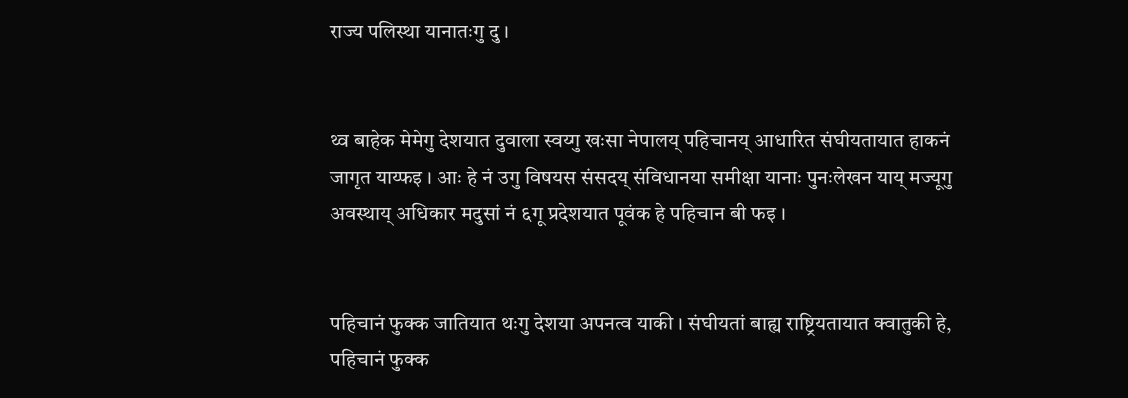राज्य पलिस्था यानातःगु दु ।


थ्व बाहेक मेमेगु देशयात दुवाला स्वय्गु खःसा नेपालय् पहिचानय् आधारित संघीयतायात हाकनं जागृत याय्फइ । आः हे नं उगु विषयस संसदय् संविधानया समीक्षा यानाः पुनःलेखन याय् मज्यूगु अवस्थाय् अधिकार मदुसां नं ६गू प्रदेशयात पूवंक हे पहिचान बी फइ ।


पहिचानं फुक्क जातियात थःगु देशया अपनत्व याकी । संघीयतां बाह्य राष्ट्रियतायात क्वातुकी हे, पहिचानं फुक्क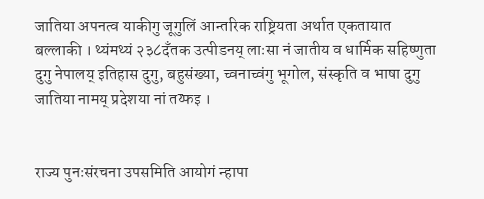जातिया अपनत्व याकीगु जूगुलिं आन्तरिक राष्ट्रियता अर्थात एकतायात
बल्लाकी । थ्यंमथ्यं २३८दँतक उत्पीडनय् लाःसा नं जातीय व धार्मिक सहिष्णुता दुगु नेपालय् इतिहास दुगु, बहुसंख्या, च्वनाच्वंगु भूगोल, संस्कृति व भाषा दुगु जातिया नामय् प्रदेशया नां तय्फइ ।


राज्य पुनःसंरचना उपसमिति आयोगं न्हापा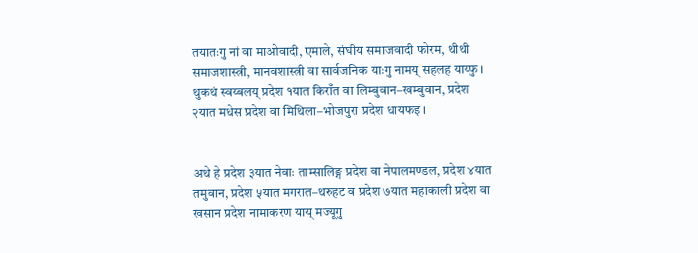तयातःगु नां वा माओवादी, एमाले, संघीय समाजवादी फोरम, थीथी समाजशास्त्री, मानवशास्त्री वा सार्वजनिक याःगु नामय् सहलह याय्फु । थुकथं स्वय्बलय् प्रदेश १यात किराँत वा लिम्बुवान–खम्बुवान, प्रदेश २यात मधेस प्रदेश वा मिथिला–भोजपुरा प्रदेश धायफइ ।


अथे हे प्रदेश ३यात नेवाः ताम्सालिङ्ग प्रदेश वा नेपालमण्डल, प्रदेश ४यात तमुवान, प्रदेश ५यात मगरात–थरुहट व प्रदेश ७यात महाकाली प्रदेश वा खसान प्रदेश नामाकरण याय् मज्यूगु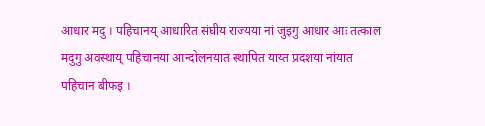आधार मदु । पहिचानय् आधारित संघीय राज्यया नां जुइगु आधार आः तत्काल मदुगु अवस्थाय् पहिचानया आन्दोलनयात स्थापित याय्त प्रदशया नांयात पहिचान बीफइ ।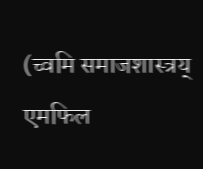(च्वमि समाजशास्त्रय् एमफिल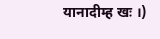यानादीम्ह खः ।)